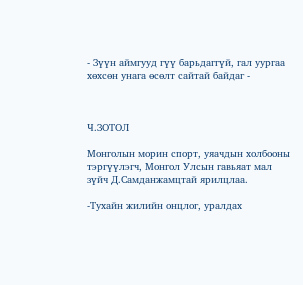- Зүүн аймгууд гүү барьдаггүй, гал уургаа хөхсөн унага өсөлт сайтай байдаг -



Ч.ЗОТОЛ

Монголын морин спорт, уяачдын холбооны тэргүүлэгч, Монгол Улсын гавьяат мал зүйч Д.Самданжамцтай ярилцлаа.

-Тухайн жилийн онцлог, уралдах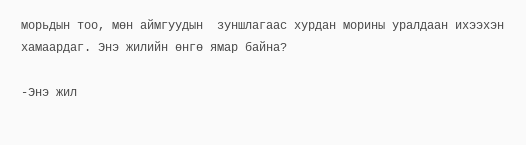морьдын тоо, мөн аймгуудын  зуншлагаас хурдан морины уралдаан ихээхэн хамаардаг. Энэ жилийн өнгө ямар байна?

-Энэ жил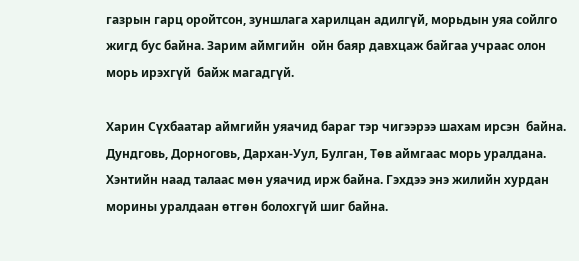газрын гарц оройтсон, зуншлага харилцан адилгүй, морьдын уяа сойлго жигд бус байна. Зарим аймгийн  ойн баяр давхцаж байгаа учраас олон морь ирэхгүй  байж магадгүй.

Харин Сүхбаатар аймгийн уяачид бараг тэр чигээрээ шахам ирсэн  байна.  Дундговь, Дорноговь, Дархан-Уул, Булган, Төв аймгаас морь уралдана. Хэнтийн наад талаас мөн уяачид ирж байна. Гэхдээ энэ жилийн хурдан морины уралдаан өтгөн болохгүй шиг байна.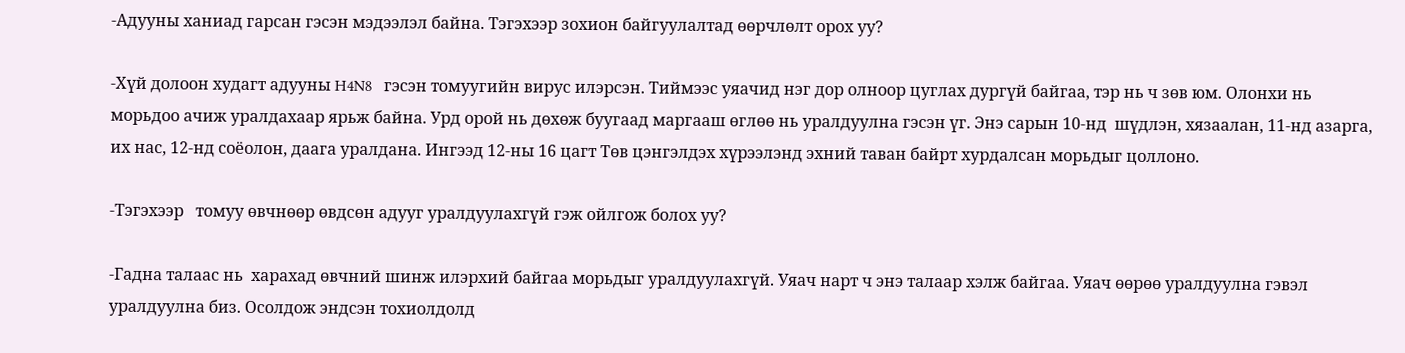-Адууны ханиад гарсан гэсэн мэдээлэл байна. Тэгэхээр зохион байгуулалтад өөрчлөлт орох уу?

-Хүй долоон худагт адууны H4N8   гэсэн томуугийн вирус илэрсэн. Тиймээс уяачид нэг дор олноор цуглах дургүй байгаа, тэр нь ч зөв юм. Олонхи нь морьдоо ачиж уралдахаар ярьж байна. Урд орой нь дөхөж буугаад маргааш өглөө нь уралдуулна гэсэн үг. Энэ сарын 10-нд  шүдлэн, хязаалан, 11-нд азарга, их нас, 12-нд соёолон, даага уралдана. Ингээд 12-ны 16 цагт Төв цэнгэлдэх хүрээлэнд эхний таван байрт хурдалсан морьдыг цоллоно.

-Тэгэхээр   томуу өвчнөөр өвдсөн адууг уралдуулахгүй гэж ойлгож болох уу?

-Гадна талаас нь  харахад өвчний шинж илэрхий байгаа морьдыг уралдуулахгүй. Уяач нарт ч энэ талаар хэлж байгаа. Уяач өөрөө уралдуулна гэвэл уралдуулна биз. Осолдож эндсэн тохиолдолд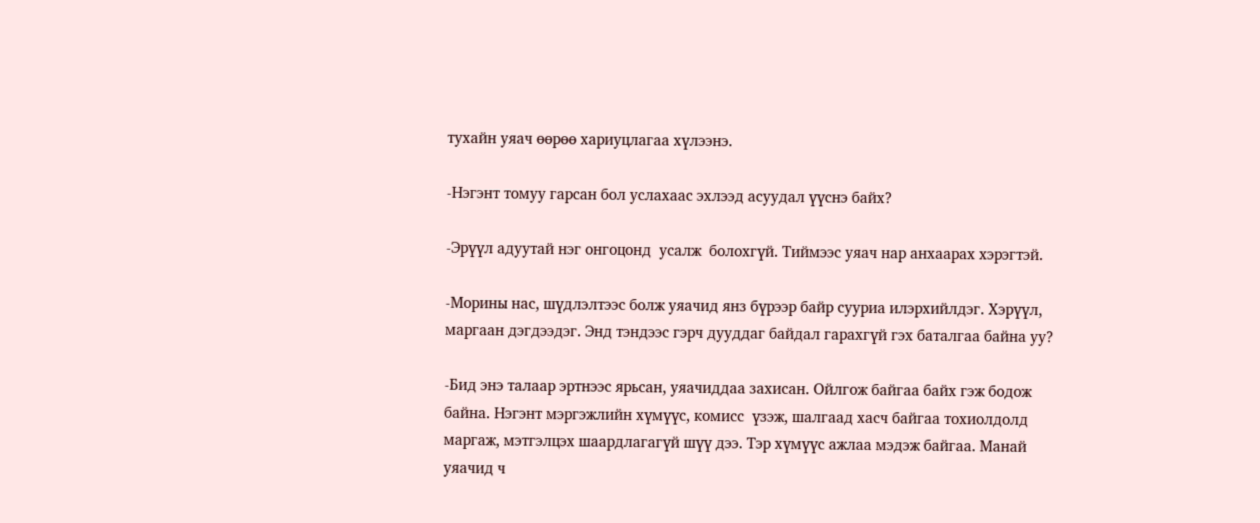тухайн уяач өөрөө хариуцлагаа хүлээнэ.

-Нэгэнт томуу гарсан бол услахаас эхлээд асуудал үүснэ байх?

-Эрүүл адуутай нэг онгоцонд  усалж  болохгүй. Тиймээс уяач нар анхаарах хэрэгтэй.

-Морины нас, шүдлэлтээс болж уяачид янз бүрээр байр сууриа илэрхийлдэг. Хэрүүл, маргаан дэгдээдэг. Энд тэндээс гэрч дууддаг байдал гарахгүй гэх баталгаа байна уу?

-Бид энэ талаар эртнээс ярьсан, уяачиддаа захисан. Ойлгож байгаа байх гэж бодож байна. Нэгэнт мэргэжлийн хүмүүс, комисс  үзэж, шалгаад хасч байгаа тохиолдолд маргаж, мэтгэлцэх шаардлагагүй шүү дээ. Тэр хүмүүс ажлаа мэдэж байгаа. Манай уяачид ч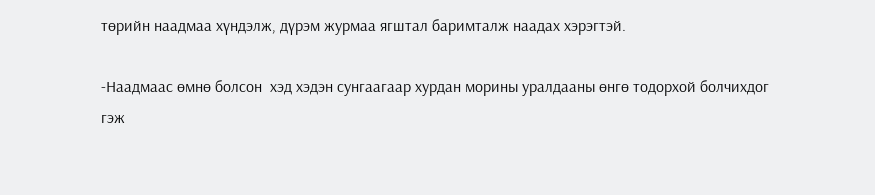төрийн наадмаа хүндэлж, дүрэм журмаа ягштал баримталж наадах хэрэгтэй.

-Наадмаас өмнө болсон  хэд хэдэн сунгаагаар хурдан морины уралдааны өнгө тодорхой болчихдог гэж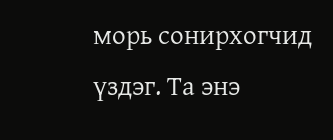морь сонирхогчид үздэг. Та энэ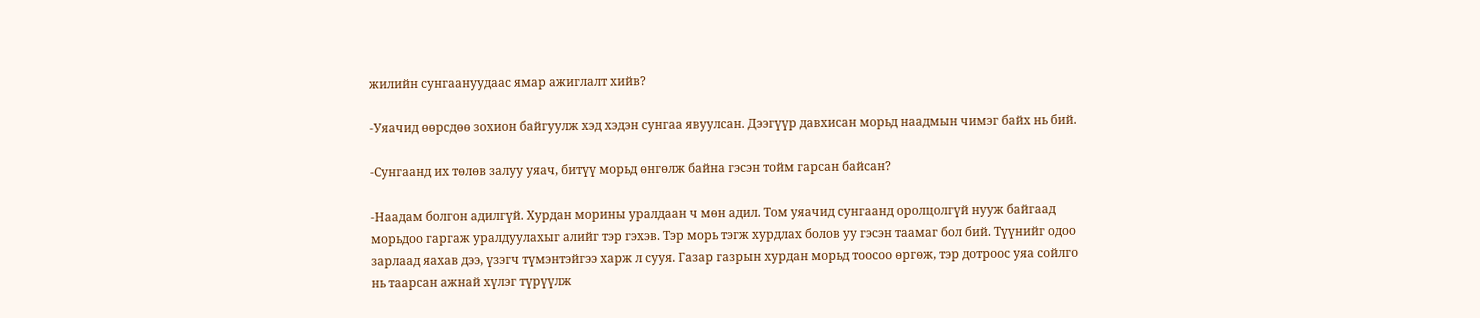жилийн сунгаануудаас ямар ажиглалт хийв?

-Уяачид өөрсдөө зохион байгуулж хэд хэдэн сунгаа явуулсан. Дээгүүр давхисан морьд наадмын чимэг байх нь бий.

-Сунгаанд их төлөв залуу уяач, битүү морьд өнгөлж байна гэсэн тойм гарсан байсан?

-Наадам болгон адилгүй. Хурдан морины уралдаан ч мөн адил. Том уяачид сунгаанд оролцолгүй нууж байгаад  морьдоо гаргаж уралдуулахыг алийг тэр гэхэв. Тэр морь тэгж хурдлах болов уу гэсэн таамаг бол бий. Түүнийг одоо зарлаад яахав дээ, үзэгч түмэнтэйгээ харж л сууя. Газар газрын хурдан морьд тоосоо өргөж, тэр дотроос уяа сойлго нь таарсан ажнай хүлэг түрүүлж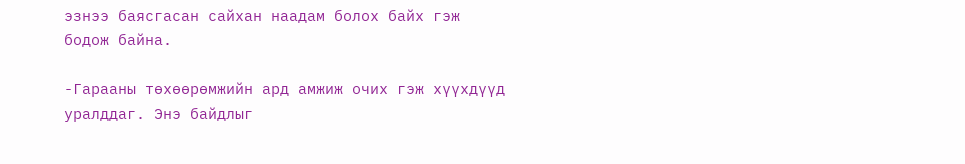эзнээ баясгасан сайхан наадам болох байх гэж бодож байна.

-Гарааны төхөөрөмжийн ард амжиж очих гэж хүүхдүүд уралддаг. Энэ байдлыг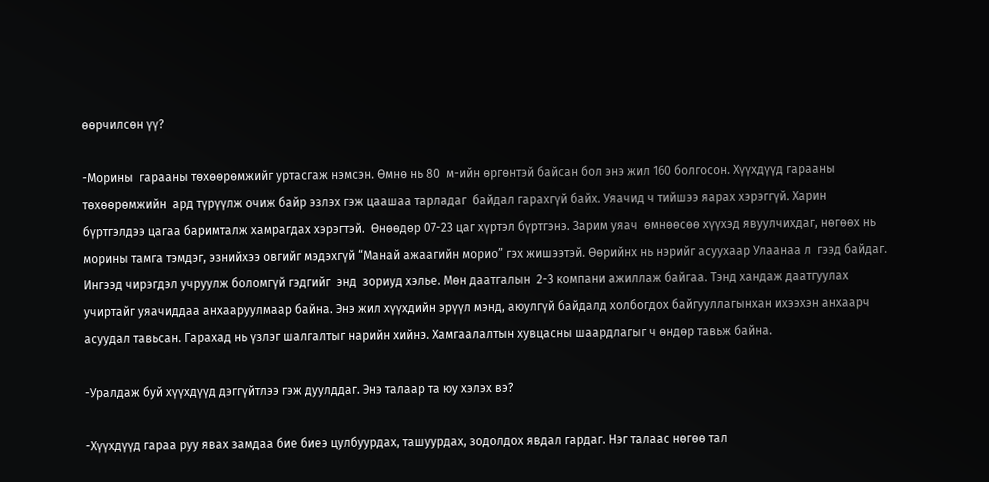өөрчилсөн үү?

-Морины  гарааны төхөөрөмжийг уртасгаж нэмсэн. Өмнө нь 80  м-ийн өргөнтэй байсан бол энэ жил 160 болгосон. Хүүхдүүд гарааны төхөөрөмжийн  ард түрүүлж очиж байр эзлэх гэж цаашаа тарладаг  байдал гарахгүй байх. Уяачид ч тийшээ яарах хэрэггүй. Харин бүртгэлдээ цагаа баримталж хамрагдах хэрэгтэй.  Өнөөдөр 07-23 цаг хүртэл бүртгэнэ. Зарим уяач  өмнөөсөө хүүхэд явуулчихдаг, нөгөөх нь морины тамга тэмдэг, эзнийхээ овгийг мэдэхгүй “Манай ажаагийн морио” гэх жишээтэй. Өөрийнх нь нэрийг асуухаар Улаанаа л  гээд байдаг. Ингээд чирэгдэл учруулж боломгүй гэдгийг  энд  зориуд хэлье. Мөн даатгалын  2-3 компани ажиллаж байгаа. Тэнд хандаж даатгуулах учиртайг уяачиддаа анхааруулмаар байна. Энэ жил хүүхдийн эрүүл мэнд, аюулгүй байдалд холбогдох байгууллагынхан ихээхэн анхаарч асуудал тавьсан. Гарахад нь үзлэг шалгалтыг нарийн хийнэ. Хамгаалалтын хувцасны шаардлагыг ч өндөр тавьж байна.

-Уралдаж буй хүүхдүүд дэггүйтлээ гэж дуулддаг. Энэ талаар та юу хэлэх вэ?

-Хүүхдүүд гараа руу явах замдаа бие биеэ цулбуурдах, ташуурдах, зодолдох явдал гардаг. Нэг талаас нөгөө тал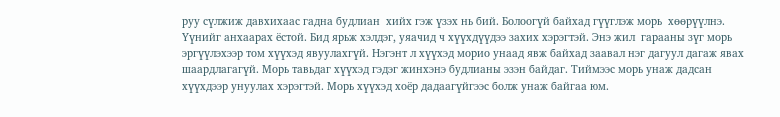руу сүлжиж давхихаас гадна будлиан  хийх гэж үзэх нь бий. Болоогүй байхад гүүглэж морь  хөөрүүлнэ. Үүнийг анхаарах ёстой. Бид ярьж хэлдэг, уяачид ч хүүхдүүдээ захих хэрэгтэй. Энэ жил  гарааны зүг морь эргүүлэхээр том хүүхэд явуулахгүй. Нэгэнт л хүүхэд морио унаад явж байхад заавал нэг дагуул дагаж явах шаардлагагүй. Морь тавьдаг хүүхэд гэдэг жинхэнэ будлианы эзэн байдаг. Тиймээс морь унаж дадсан хүүхдээр унуулах хэрэгтэй. Морь хүүхэд хоёр дадаагүйгээс болж унаж байгаа юм.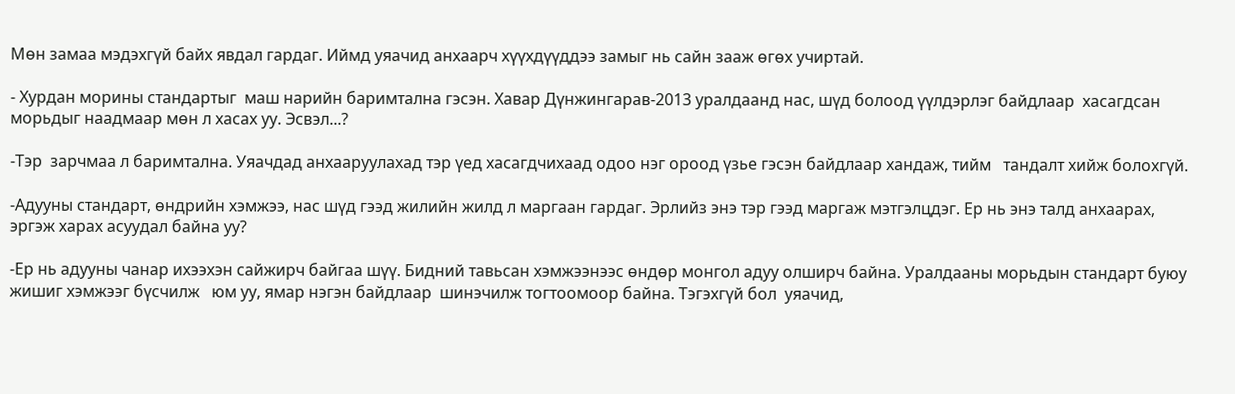Мөн замаа мэдэхгүй байх явдал гардаг. Иймд уяачид анхаарч хүүхдүүддээ замыг нь сайн зааж өгөх учиртай.

- Хурдан морины стандартыг  маш нарийн баримтална гэсэн. Хавар Дүнжингарав-2013 уралдаанд нас, шүд болоод үүлдэрлэг байдлаар  хасагдсан морьдыг наадмаар мөн л хасах уу. Эсвэл...?

-Тэр  зарчмаа л баримтална. Уяачдад анхааруулахад тэр үед хасагдчихаад одоо нэг ороод үзье гэсэн байдлаар хандаж, тийм   тандалт хийж болохгүй.

-Адууны стандарт, өндрийн хэмжээ, нас шүд гээд жилийн жилд л маргаан гардаг. Эрлийз энэ тэр гээд маргаж мэтгэлцдэг. Ер нь энэ талд анхаарах, эргэж харах асуудал байна уу?

-Ер нь адууны чанар ихээхэн сайжирч байгаа шүү. Бидний тавьсан хэмжээнээс өндөр монгол адуу олширч байна. Уралдааны морьдын стандарт буюу жишиг хэмжээг бүсчилж   юм уу, ямар нэгэн байдлаар  шинэчилж тогтоомоор байна. Тэгэхгүй бол  уяачид,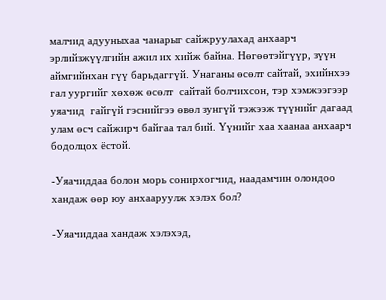малчид адууныхаа чанарыг сайжруулахад анхаарч эрлийзжүүлгийн ажил их хийж байна. Нөгөөтэйгүүр, зүүн аймгийнхан гүү барьдаггүй. Унаганы өсөлт сайтай, эхийнхээ гал уургийг хөхөж өсөлт  сайтай болчихсон, тэр хэмжээгээр уяачид  гайгүй гэснийгээ өвөл зунгүй тэжээж түүнийг дагаад улам өсч сайжирч байгаа тал бий. Үүнийг хаа хаанаа анхаарч бодолцох ёстой.

-Уяачиддаа болон морь сонирхогчид, наадамчин олондоо хандаж өөр юу анхааруулж хэлэх бол?

-Уяачиддаа хандаж хэлэхэд,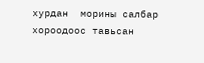хурдан  морины салбар хороодоос тавьсан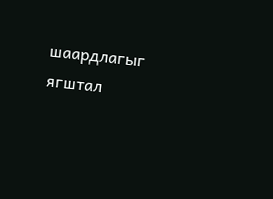шаардлагыг ягштал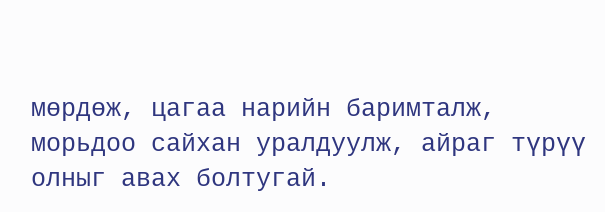мөрдөж, цагаа нарийн баримталж, морьдоо сайхан уралдуулж, айраг түрүү олныг авах болтугай.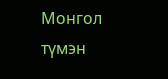Монгол түмэн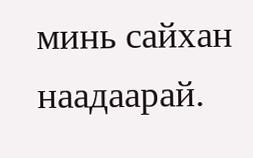минь сайхан наадаарай.